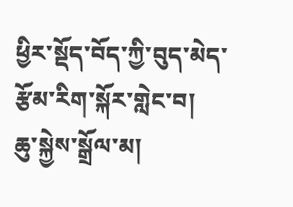ཕྱིར་སྡོད་བོད་ཀྱི་བུད་མེད་རྩོམ་རིག་སྐོར་གླེང་བ།
ཆུ་སྐྱེས་སྒྲོལ་མ།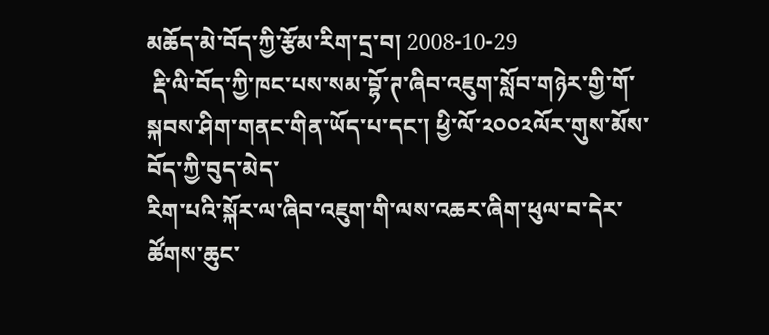མཆོད་མེ་བོད་ཀྱི་རྩོམ་རིག་དྲ་བ། 2008-10-29
 རྡི་ལི་བོད་ཀྱི་ཁང་པས་སམ་བྷོ་ཊ་ཞིབ་འཇུག་སློབ་གཉེར་གྱི་གོ་སྐབས་ཤིག་གནང་གིན་ཡོད་པ་དང་། ཕྱི་ལོ་༢༠༠༢ལོར་གུས་མོས་བོད་ཀྱི་བུད་མེད་
རིག་པའི་སྐོར་ལ་ཞིབ་འཇུག་གི་ལས་འཆར་ཞིག་ཕུལ་བ་དེར་ཚོགས་ཆུང་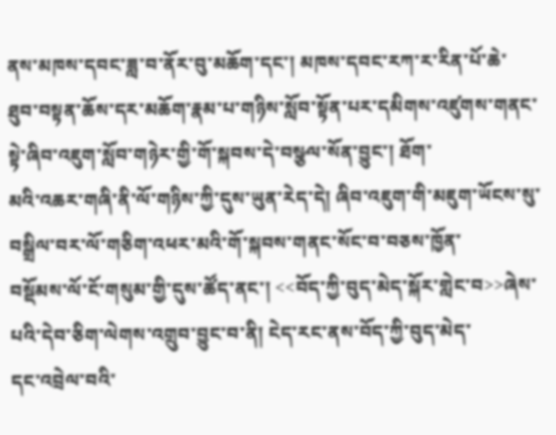ནས་མཁས་དབང་ཟླ་བ་ནོར་བུ་མཆོག་དང་། མཁས་དབང་རཀ་ར་རིན་པོ་ཆེ་
ཐུབ་བསྟན་ཆོས་དར་མཆོག་རྣམ་པ་གཉིས་སློབ་སྟོན་པར་དམིགས་འཛུགས་གནང་སྟེ་ཞིབ་འཇུག་སློབ་གཉེར་གྱི་གོ་སྐབས་དེ་བསྩལ་སོན་བྱུང་། ཐོག་
མའི་འཆར་གཞི་ནི་ལོ་གཉིས་ཀྱི་དུས་ཡུན་རེད་དེ། ཞིབ་འཇུག་གི་མཇུག་ཡོངས་སུ་བསྒྲིལ་བར་ལོ་གཅིག་འཕར་མའི་གོ་སྐབས་གནང་སོང་བ་བཅས་ཁྱོན་
བསྡོམས་ལོ་ངོ་གསུམ་གྱི་དུས་ཚོད་ནང་། <<བོད་ཀྱི་བུད་མེད་སྐོར་གླེང་བ>>ཞེས་པའི་དེབ་ཅིག་ལེགས་འགྲུབ་བྱུང་བ་ནི། ངེད་རང་ནས་བོད་ཀྱི་བུད་མེད་
དང་འབྲེལ་བའི་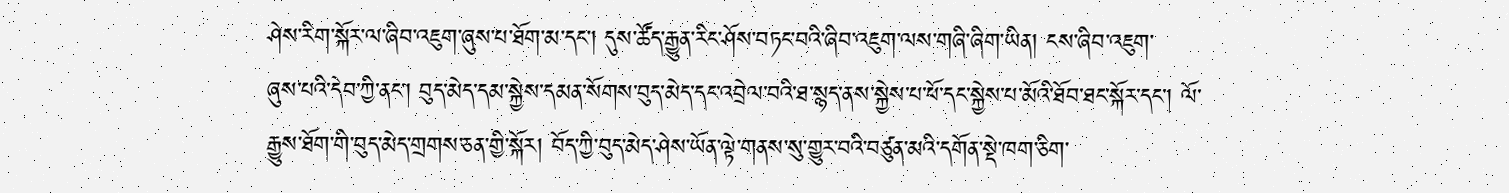ཤེས་རིག་སྐོར་ལ་ཞིབ་འཇུག་ཞུས་པ་ཐོག་མ་དང་། དུས་ཚོད་རྒྱུན་རིང་ཤོས་བཏང་བའི་ཞིབ་འཇུག་ལས་གཞི་ཞིག་ཡིན། ངས་ཞིབ་འཇུག་
ཞུས་པའི་དེབ་ཀྱི་ནང་། བུད་མེད་དམ་སྐྱེས་དམན་སོགས་བུད་མེད་དང་འབྲེལ་བའི་ཐ་སྙད་ནས་སྐྱེས་པ་ཕོ་དང་སྐྱེས་པ་མོའི་ཐོབ་ཐང་སྐོར་དང་། ལོ་
རྒྱུས་ཐོག་གི་བུད་མེད་གྲགས་ཅན་གྱི་སྐོར། བོད་ཀྱི་བུད་མེད་ཤེས་ཡོན་ལྟེ་གནས་སུ་གྱུར་བའི་བཙུན་མའི་དགོན་སྡེ་ཁག་ཅིག་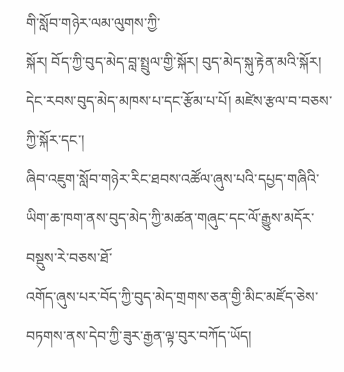གི་སློབ་གཉེར་ལམ་ལུགས་ཀྱི་
སྐོར། བོད་ཀྱི་བུད་མེད་བླ་སྤྲུལ་གྱི་སྐོར། བུད་མེད་སྐུ་རྟེན་མའི་སྐོར། དེང་རབས་བུད་མེད་མཁས་པ་དང་རྩོམ་པ་པོ། མཛེས་རྩལ་བ་བཅས་ཀྱི་སྐོར་དང་།
ཞིབ་འཇུག་སློབ་གཉེར་རིང་ཐབས་འཚོལ་ཞུས་པའི་དཔྱད་གཞིའི་ཡིག་ཆ་ཁག་ནས་བུད་མེད་ཀྱི་མཚན་གཞུང་དང་ལོ་རྒྱུས་མདོར་བསྡུས་རེ་བཅས་ཐོ་
འགོད་ཞུས་པར་བོད་ཀྱི་བུད་མེད་གྲགས་ཅན་གྱི་མིང་མཛོད་ཅེས་བཏགས་ནས་དེབ་ཀྱི་ཟུར་རྒྱན་ལྟ་བུར་བཀོད་ཡོད།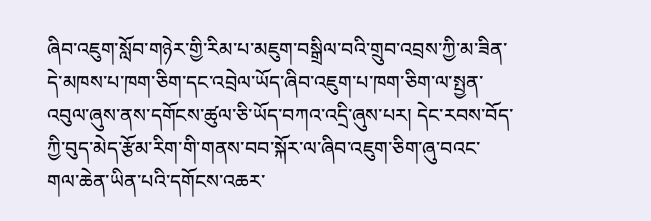ཞིབ་འཇུག་སློབ་གཉེར་གྱི་རིམ་པ་མཇུག་བསྒྲིལ་བའི་གྲུབ་འབྲས་ཀྱི་མ་ཟིན་དེ་མཁས་པ་ཁག་ཅིག་དང་འབྲེལ་ཡོད་ཞིབ་འཇུག་པ་ཁག་ཅིག་ལ་སྤྱན་
འབུལ་ཞུས་ནས་དགོངས་ཚུལ་ཅི་ཡོད་བཀའ་འདྲི་ཞུས་པར། དེང་རབས་བོད་ཀྱི་བུད་མེད་རྩོམ་རིག་གི་གནས་བབ་སྐོར་ལ་ཞིབ་འཇུག་ཅིག་ཞུ་བའང་
གལ་ཆེན་ཡིན་པའི་དགོངས་འཆར་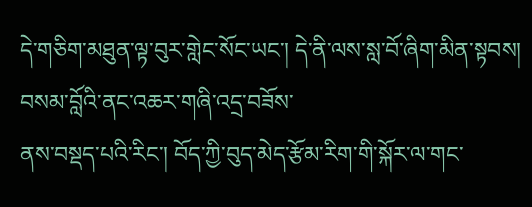དེ་གཅིག་མཐུན་ལྟ་བུར་གླེང་སོང་ཡང་། དེ་ནི་ལས་སླ་བོ་ཞིག་མིན་སྟབས། བསམ་བློའི་ནང་འཆར་གཞི་འདྲ་བཟོས་
ནས་བསྡད་པའི་རིང་། བོད་ཀྱི་བུད་མེད་རྩོམ་རིག་གི་སྐོར་ལ་གང་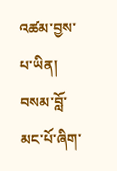འཚམ་བྱས་པ་ཡིན། བསམ་བློ་མང་པོ་ཞིག་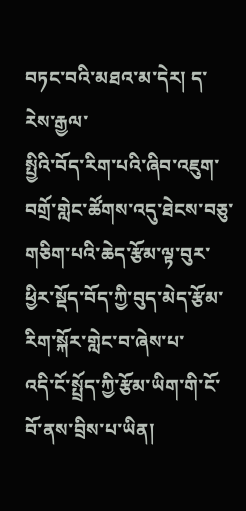བཏང་བའི་མཐའ་མ་དེར། ད་རེས་རྒྱལ་
སྤྱིའི་བོད་རིག་པའི་ཞིབ་འཇུག་བགྲོ་གླེང་ཚོགས་འདུ་ཐེངས་བཅུ་གཅིག་པའི་ཆེད་རྩོམ་ལྟ་བུར་ཕྱིར་སྡོད་བོད་ཀྱི་བུད་མེད་རྩོམ་རིག་སྐོར་གླེང་བ་ཞེས་པ་
འདི་ངོ་སྤྲོད་ཀྱི་རྩོམ་ཡིག་གི་ངོ་བོ་ནས་བྲིས་པ་ཡིན།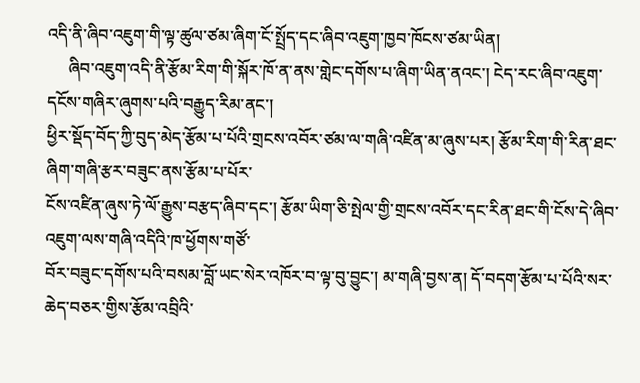འདི་ནི་ཞིབ་འཇུག་གི་ལྟ་ཚུལ་ཙམ་ཞིག་ངོ་སྤྲོད་དང་ཞིབ་འཇུག་ཁྱབ་ཁོངས་ཙམ་ཡིན།
     ཞིབ་འཇུག་འདི་ནི་རྩོམ་རིག་གི་སྐོར་ཁོ་ན་ནས་གླེང་དགོས་པ་ཞིག་ཡིན་ནའང་། ངེད་རང་ཞིབ་འཇུག་དངོས་གཞིར་ཞུགས་པའི་བརྒྱུད་རིམ་ནང་།
ཕྱིར་སྡོད་བོད་ཀྱི་བུད་མེད་རྩོམ་པ་པོའི་གྲངས་འབོར་ཙམ་ལ་གཞི་འཛིན་མ་ཞུས་པར། རྩོམ་རིག་གི་རིན་ཐང་ཞིག་གཞི་རྩར་བཟུང་ནས་རྩོམ་པ་པོར་
ངོས་འཛིན་ཞུས་ཏེ་ལོ་རྒྱུས་བརྩད་ཞིབ་དང་། རྩོམ་ཡིག་ཅི་སྤེལ་གྱི་གྲངས་འབོར་དང་རིན་ཐང་གི་ངོས་དེ་ཞིབ་འཇུག་ལས་གཞི་འདིའི་ཁ་ཕྱོགས་གཙོ་
བོར་བཟུང་དགོས་པའི་བསམ་བློ་ཡང་སེར་འཁོར་བ་ལྟ་བུ་བྱུང་། མ་གཞི་བྱས་ན། དོ་བདག་རྩོམ་པ་པོའི་སར་ཆེད་བཅར་གྱིས་རྩོམ་འབྲིའི་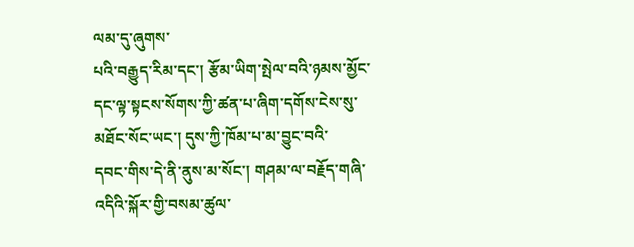ལམ་དུ་ཞུགས་
པའི་བརྒྱུད་རིམ་དང་། རྩོམ་ཡིག་སྤེལ་བའི་ཉམས་མྱོང་དང་ལྟ་སྟངས་སོགས་ཀྱི་ཚན་པ་ཞིག་དགོས་ངེས་སུ་མཐོང་སོང་ཡང་། དུས་ཀྱི་ཁོམ་པ་མ་བྱུང་བའི་
དབང་གིས་དེ་ནི་ནུས་མ་སོང་། གཤམ་ལ་བརྗོད་གཞི་འདིའི་སྐོར་གྱི་བསམ་ཚུལ་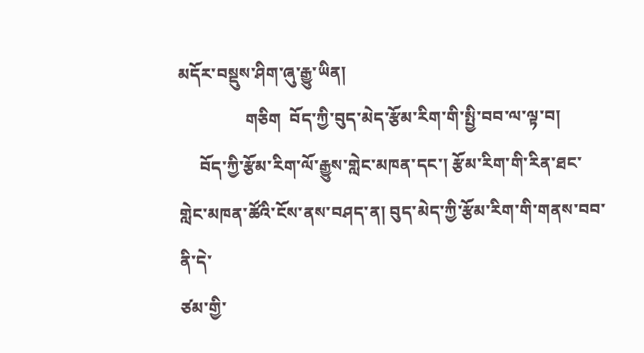མདོར་བསྡུས་ཤིག་ཞུ་རྒྱུ་ཡིན།
                གཅིག  བོད་ཀྱི་བུད་མེད་རྩོམ་རིག་གི་སྤྱི་བབ་ལ་ལྟ་བ།
     བོད་ཀྱི་རྩོམ་རིག་ལོ་རྒྱུས་གླེང་མཁན་དང་། རྩོམ་རིག་གི་རིན་ཐང་གླེང་མཁན་ཚོའི་ངོས་ནས་བཤད་ན། བུད་མེད་ཀྱི་རྩོམ་རིག་གི་གནས་བབ་ནི་དེ་
ཙམ་གྱི་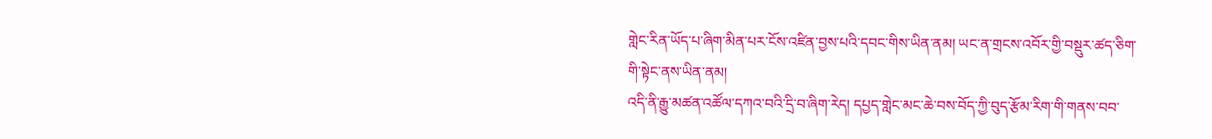གླེང་རིན་ཡོད་པ་ཞིག་མིན་པར་ངོས་འཛིན་བྱས་པའི་དབང་གིས་ཡིན་ནམ། ཡང་ན་གྲངས་འབོར་གྱི་བསྡུར་ཚད་ཅིག་གི་སྟེང་ནས་ཡིན་ནམ།
འདི་ནི་རྒྱུ་མཚན་འཚོལ་དཀའ་བའི་དྲི་བ་ཞིག་རེད། དཔྱད་གླེང་མང་ཆེ་བས་བོད་ཀྱི་བུད་རྩོམ་རིག་གི་གནས་བབ་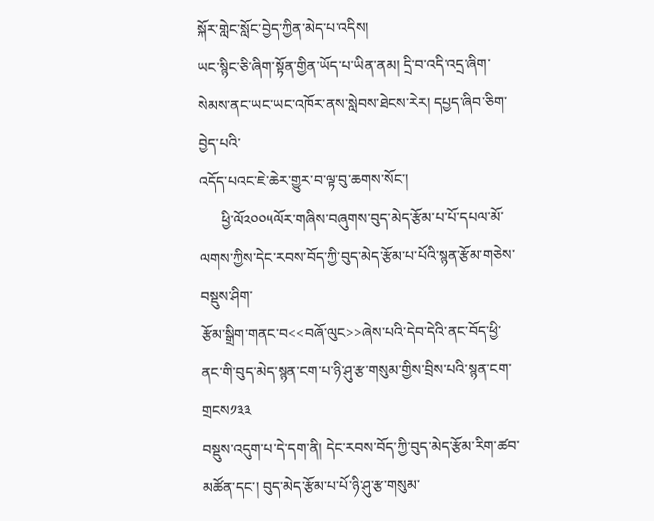སྐོར་གླེང་སློང་བྱེད་ཀྱིན་མེད་པ་འདིས།
ཡང་སྙིང་ཅི་ཞིག་སྟོན་གྱིན་ཡོད་པ་ཡིན་ནམ། དྲི་བ་འདི་འདྲ་ཞིག་སེམས་ནང་ཡང་ཡང་འཁོར་ནས་སླེབས་ཐེངས་རེར། དཔྱད་ཞིབ་ཅིག་བྱེད་པའི་
འདོད་པའང་ཇེ་ཆེར་གྱུར་བ་ལྟ་བུ་ཆགས་སོང་།
      ཕྱི་ལོ༢༠༠༥ལོར་གཞིས་བཞུགས་བུད་མེད་རྩོམ་པ་པོ་དཔལ་མོ་ལགས་ཀྱིས་དེང་རབས་བོད་ཀྱི་བུད་མེད་རྩོམ་པ་པོའི་སྙན་རྩོམ་གཅེས་བསྡུས་ཤིག་
རྩོམ་སྒྲིག་གནང་བ<<བཞོ་ལུང>>ཞེས་པའི་དེབ་དེའི་ནང་བོད་ཕྱི་ནང་གི་བུད་མེད་སྙན་ངག་པ་ཉི་ཤུ་རྩ་གསུམ་གྱིས་བྲིས་པའི་སྙན་ངག་གྲངས༡༣༣
བསྡུས་འདུག་པ་དེ་དག་ནི། དེང་རབས་བོད་ཀྱི་བུད་མེད་རྩོམ་རིག་ཚབ་མཚོན་དང་། བུད་མེད་རྩོམ་པ་པོ་ཉི་ཤུ་རྩ་གསུམ་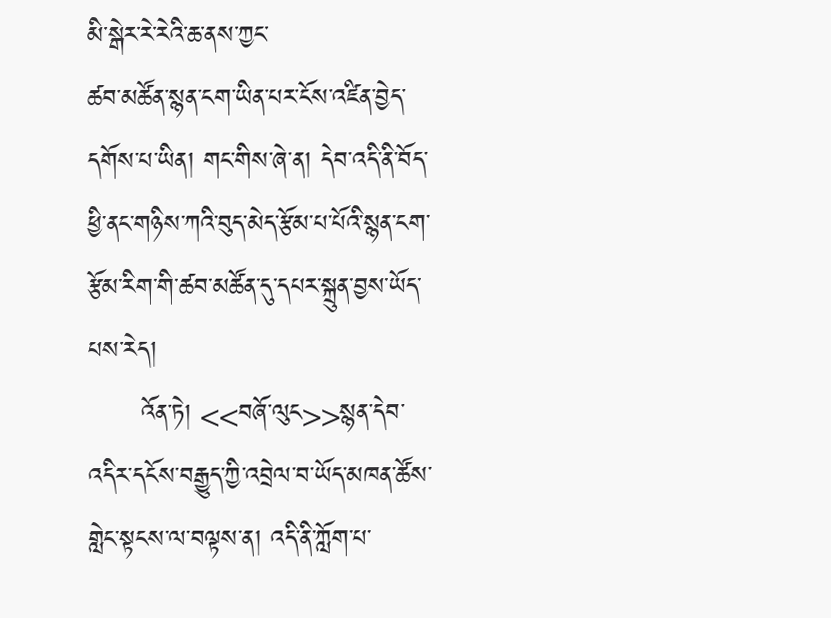མི་སྒེར་རེ་རེའི་ཆ་ནས་ཀྱང་
ཚབ་མཚོན་སྙན་ངག་ཡིན་པར་ངོས་འཛིན་བྱེད་དགོས་པ་ཡིན། གང་གིས་ཞེ་ན། དེབ་འདི་ནི་བོད་ཕྱི་ནང་གཉིས་ཀའི་བུད་མེད་རྩོམ་པ་པོའི་སྙན་ངག་
རྩོམ་རིག་གི་ཚབ་མཚོན་དུ་དཔར་སྐྲུན་བྱས་ཡོད་པས་རེད།
      འོན་ཏེ། <<བཞོ་ལུང>>སྙན་དེབ་འདིར་དངོས་བརྒྱུད་ཀྱི་འབྲེལ་བ་ཡོད་མཁན་ཚོས་གླེང་སྟངས་ལ་བལྟས་ན། འདི་ནི་ཀློག་པ་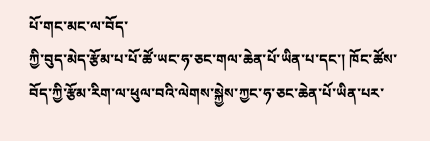པོ་གང་མང་ལ་བོད་
ཀྱི་བུད་མེད་རྩོམ་པ་པོ་ཚོ་ཡང་ཧ་ཅང་གལ་ཆེན་པོ་ཡིན་པ་དང་། ཁོང་ཚོས་བོད་ཀྱི་རྩོམ་རིག་ལ་ཕུལ་བའི་ལེགས་སྐྱེས་ཀྱང་ཧ་ཅང་ཆེན་པོ་ཡིན་པར་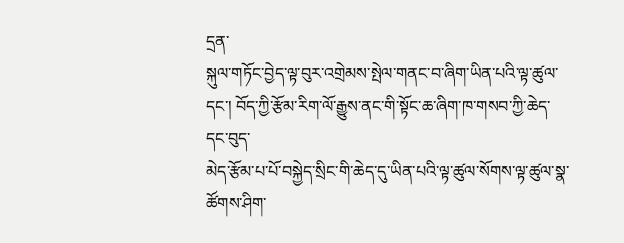དྲན་
སྐུལ་གཏོང་བྱེད་ལྟ་བུར་འགྲེམས་སྤེལ་གནང་བ་ཞིག་ཡིན་པའི་ལྟ་ཚུལ་དང་། བོད་ཀྱི་རྩོམ་རིག་ལོ་རྒྱུས་ནང་གི་སྟོང་ཆ་ཞིག་ཁ་གསབ་ཀྱི་ཆེད་དང་བུད་
མེད་རྩོམ་པ་པོ་བསྐྱེད་སྲིང་གི་ཆེད་དུ་ཡིན་པའི་ལྟ་ཚུལ་སོགས་ལྟ་ཚུལ་སྣ་ཚོགས་ཤིག་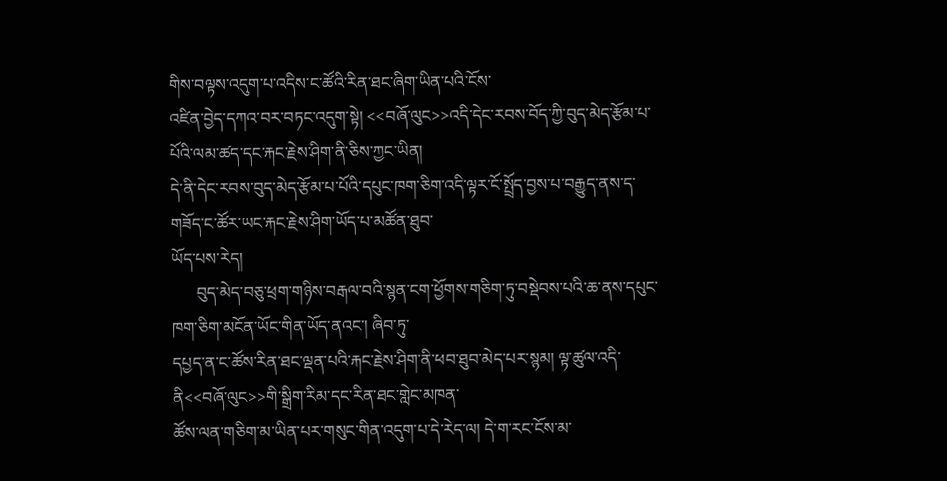གིས་བལྟས་འདུག་པ་འདིས་ང་ཚོའི་རིན་ཐང་ཞིག་ཡིན་པའི་ངོས་
འཛིན་བྱེད་དཀའ་བར་བཏང་འདུག་སྟེ། <<བཞོ་ལུང>>འདི་དེང་རབས་བོད་ཀྱི་བུད་མེད་རྩོམ་པ་པོའི་ལམ་ཚད་དང་རྐང་རྗེས་ཤིག་ནི་ཅིས་ཀྱང་ཡིན།
དེ་ནི་དེང་རབས་བུད་མེད་རྩོམ་པ་པོའི་དཔུང་ཁག་ཅིག་འདི་ལྟར་ངོ་སྤྲོད་བྱས་པ་བརྒྱུད་ནས་ད་གཟོད་ང་ཚོར་ཡང་རྐང་རྗེས་ཤིག་ཡོད་པ་མཚོན་ཐུབ་
ཡོད་པས་རེད།
      བུད་མེད་བཅུ་ཕྲག་གཉིས་བརྒལ་བའི་སྙན་ངག་ཕྱོགས་གཅིག་ཏུ་བསྡེབས་པའི་ཆ་ནས་དཔུང་ཁག་ཅིག་མངོན་ཡོང་གིན་ཡོད་ནའང་། ཞིབ་ཏུ་
དཔྱད་ན་ང་ཚོས་རིན་ཐང་ལྡན་པའི་རྐང་རྗེས་ཤིག་ནི་ཕབ་ཐུབ་མེད་པར་སྙམ། ལྟ་ཚུལ་འདི་ནི<<བཞོ་ལུང>>གི་སྒྲིག་རིམ་དང་རིན་ཐང་གླེང་མཁན་
ཚོས་ལན་གཅིག་མ་ཡིན་པར་གསུང་གིན་འདུག་པ་དེ་རེད་ལ། དེ་ག་རང་ངོས་མ་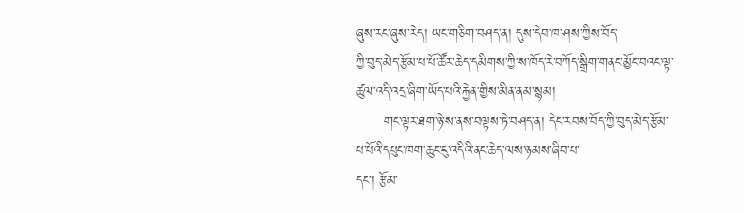ཞུས་རང་ཞུས་རེད། ཡང་གཅིག་བཤད་ན། དུས་དེབ་ཁ་ཤས་ཀྱིས་བོད་
ཀྱི་བུད་མེད་རྩོམ་པ་པོ་ཚོར་ཆེད་དམིགས་ཀྱི་ས་ཁོད་རེ་བཀོད་སྒྲིག་གནང་མྱོང་བའང་ལྟ་ཚུལ་འདི་འདྲ་ཞིག་ཡོད་པའི་རྐྱེན་གྱིས་མིན་ནམ་སྙམ།
      གང་ལྟར་ཐག་ཉེ་ས་ནས་བལྟས་ཏེ་བཤད་ན། དེང་རབས་བོད་ཀྱི་བུད་མེད་རྩོམ་པ་པོའི་དཔུང་ཁག་ཆུང་ངུ་འདིའི་ནང་ཆེད་ལས་ཉམས་ཞིབ་པ་
དང་། རྩོམ་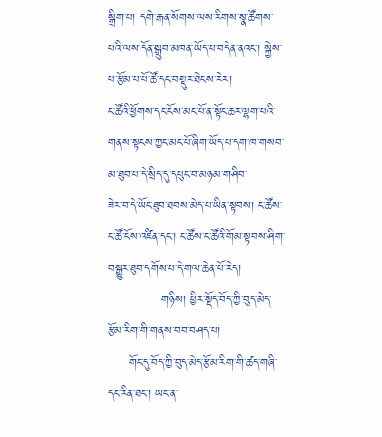སྒྲིག་པ། དགེ་རྒན་སོགས་ལས་རིགས་སྣ་ཚོགས་པའི་ལས་དོན་སྒྲུབ་མཁན་ཡོད་པ་བདེན་ནའང་། སྐྱེས་པ་རྩོམ་པ་པོ་ཚོ་དང་བསྡུར་ཐེངས་རེར།
ང་ཚོའི་ཕྱོགས་དང་ངོས་མང་པོ་ན་སྟོང་ཆར་ལྷག་པའི་གནས་སྟངས་ཀྱང་མང་པོ་ཞིག་ཡོད་པ་དག་ཁ་གསབ་མ་ཐུབ་པ་དེ་སྲིད་དུ་དཔུང་བ་མཉམ་གཤིབ་
ཟེར་བ་དེ་ཡོང་ཐུབ་ཐབས་མེད་པ་ཡིན་སྟབས། ང་ཚོས་ང་ཚོ་ངོས་འཛིན་དང་། ང་ཚོས་ང་ཚོའི་གོམ་སྟབས་ཤིག་བསྒྱུར་ཐུབ་དགོས་པ་དེ་གལ་ཆེན་པོ་རེད།
             གཉིས། ཕྱིར་སྡོད་བོད་ཀྱི་བུད་མེད་རྩོམ་རིག་གི་གནས་བབ་བཤད་པ།
     གོང་དུ་བོད་ཀྱི་བུད་མེད་རྩོམ་རིག་གི་ཚད་གཞི་དང་རིན་ཐང་། ཡང་ན་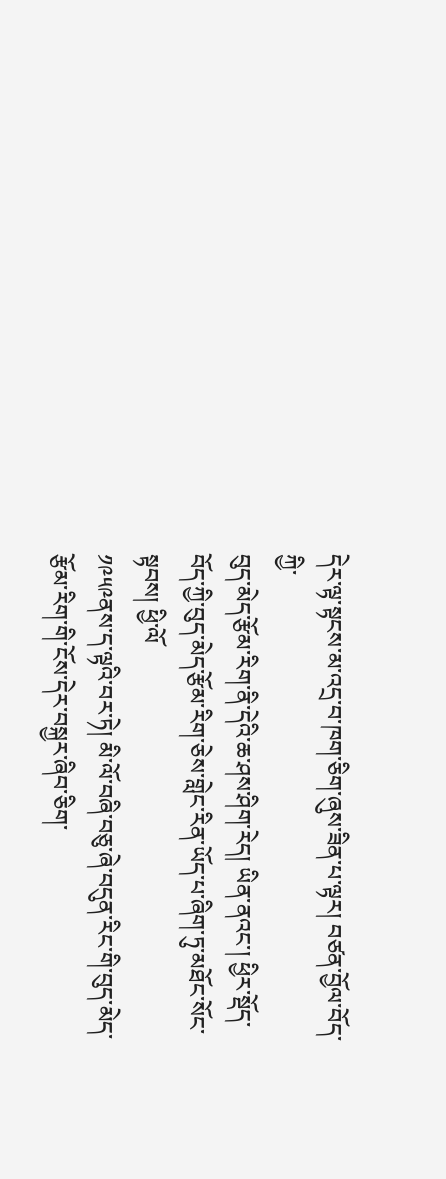དེར་ལྟ་སྟངས་མ་འདྲ་བ་ཁག་ཅིག་ཞུས་ཟིན་པ་ལྟར། བཙན་བྱོལ་བོད་ཀྱི་
བུད་མེད་རྩོམ་རིག་ནི་དེའི་ཆ་ཤས་ཤིག་རེད། ཡིན་ནའང་། ཕྱིར་སྡོད་བོད་ཀྱི་བུད་མེད་རྩོམ་རིག་ཅེས་གླེང་རིན་ཡོད་པ་ཞིག་ཏུ་མཐོང་སོང་སྟབས། ཕྱི་ལོ
༡༩༥༩ནས་ད་ལྟའི་བར་ཏེ། མི་ལོ་བཞི་བཅུ་ཞེ་བདུན་རིང་གི་བུད་མེད་རྩོམ་རིག་གི་ངོས་དེར་བསྐྱར་ཞིབ་ཅིག་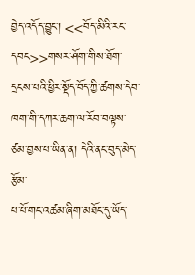བྱེད་འདོད་བྱུང་། <<བོད་མིའི་རང་
དབང>>གསར་ཤོག་གིས་ཐོག་དྲངས་པའི་ཕྱིར་སྡོད་བོད་ཀྱི་ཚགས་དེབ་ཁག་གི་དཀར་ཆག་ལ་རོབ་བལྟས་ཙམ་བྱས་པ་ཡིན་ན། དེའི་ནང་བུད་མེད་རྩོམ་
པ་པོ་གང་འཚམ་ཞིག་མཐོང་དུ་ཡོད་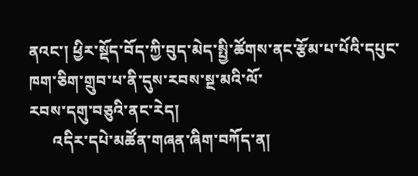ནའང་། ཕྱིར་སྡོད་བོད་ཀྱི་བུད་མེད་སྤྱི་ཚོགས་ནང་རྩོམ་པ་པོའི་དཔུང་ཁག་ཅིག་གྲུབ་པ་ནི་དུས་རབས་སྔ་མའི་ལོ་
རབས་དགུ་བཅུའི་ནང་རེད།
      འདིར་དཔེ་མཚོན་གཞན་ཞིག་བཀོད་ན།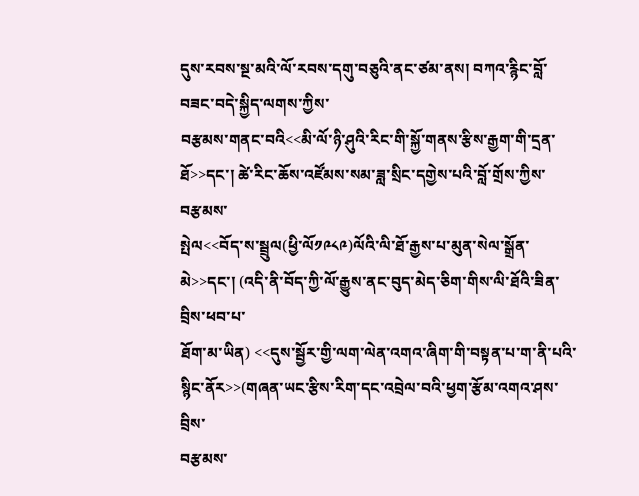དུས་རབས་སྔ་མའི་ལོ་རབས་དགུ་བཅུའི་ནང་ཙམ་ནས། བཀའ་རྙིང་བློ་བཟང་བདེ་སྐྱིད་ལགས་ཀྱིས་
བརྩམས་གནང་བའི<<མི་ལོ་ཉི་ཤུའི་རིང་གི་སྐྱོ་གནས་རྩིས་རྒྱག་གི་དྲན་ཐོ>>དང་། ཚེ་རིང་ཆོས་འཛོམས་སམ་ཟླ་སྲིང་དགྱེས་པའི་བློ་གྲོས་ཀྱིས་བརྩམས་
སྤེལ<<བོད་ས་སྦྲུལ(ཕྱི་ལོ༡༩༨༩)ལོའི་ལི་ཐོ་རྒྱས་པ་མུན་སེལ་སྒྲོན་མེ>>དང་། (འདི་ནི་བོད་ཀྱི་ལོ་རྒྱུས་ནང་བུད་མེད་ཅིག་གིས་ལི་ཐོའི་ཟིན་བྲིས་ཕབ་པ་
ཐོག་མ་ཡིན) <<དུས་སྦྱོར་གྱི་ལག་ལེན་འགའ་ཞིག་གི་བསྟན་པ་ག་ནི་པའི་སྙིང་ནོར>>(གཞན་ཡང་རྩིས་རིག་དང་འབྲེལ་བའི་ཕྱག་རྩོམ་འགའ་ཤས་བྲིས་
བརྩམས་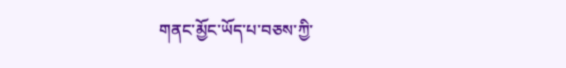གནང་མྱོང་ཡོད་པ་བཅས་ཀྱི་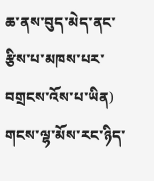ཆ་ནས་བུད་མེད་ནང་རྩིས་པ་མཁས་པར་བགྲངས་འོས་པ་ཡིན) གངས་ལྷ་མོས་རང་ཉིད་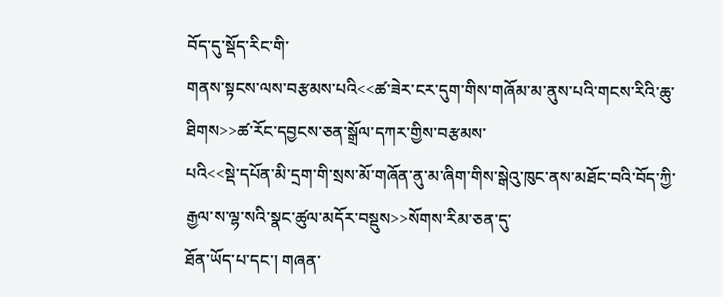བོད་དུ་སྡོད་རིང་གི་
གནས་སྟངས་ལས་བརྩམས་པའི<<ཚ་ཟེར་ངར་དུག་གིས་གཞོམ་མ་ནུས་པའི་གངས་རིའི་ཆུ་ཐིགས>>ཚ་རོང་དབྱངས་ཅན་སྒྲོལ་དཀར་གྱིས་བརྩམས་
པའི<<སྡེ་དཔོན་མི་དྲག་གི་སྲས་མོ་གཞོན་ནུ་མ་ཞིག་གིས་སྒེའུ་ཁུང་ནས་མཐོང་བའི་བོད་ཀྱི་རྒྱལ་ས་ལྷ་སའི་སྣང་ཚུལ་མདོར་བསྡུས>>སོགས་རིམ་ཅན་དུ་
ཐོན་ཡོད་པ་དང་། གཞན་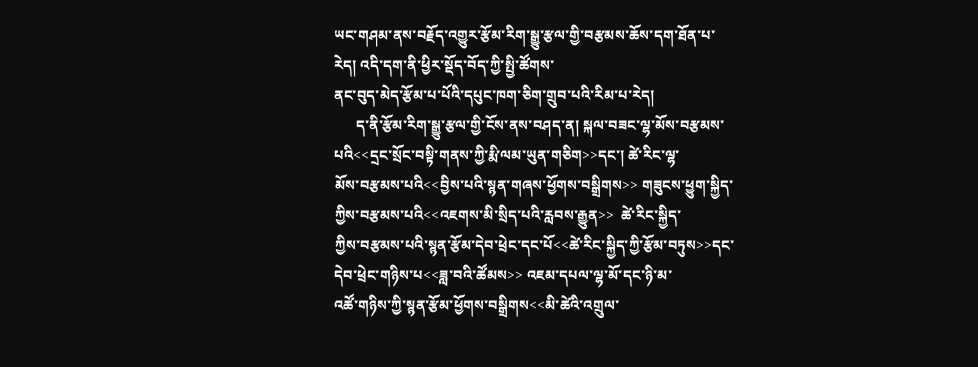ཡང་གཤམ་ནས་བརྗོད་འགྱུར་རྩོམ་རིག་སྒྱུ་རྩལ་གྱི་བརྩམས་ཆོས་དག་ཐོན་པ་རེད། འདི་དག་ནི་ཕྱིར་སྡོད་བོད་ཀྱི་སྤྱི་ཚོགས་
ནང་བུད་མེད་རྩོམ་པ་པོའི་དཔུང་ཁག་ཅིག་གྲུབ་པའི་རིམ་པ་རེད།
      ད་ནི་རྩོམ་རིག་སྒྱུ་རྩལ་གྱི་ངོས་ནས་བཤད་ན། སྐལ་བཟང་ལྷ་མོས་བརྩམས་པའི<<དྲང་སྲོང་བསྟི་གནས་ཀྱི་རྨི་ལམ་ཡུན་གཅིག>>དང་། ཚེ་རིང་ལྷ་
མོས་བརྩམས་པའི<<བྱིས་པའི་སྙན་གཞས་ཕྱོགས་བསྒྲིགས>> གཟུངས་ཕྱུག་སྐྱིད་ཀྱིས་བརྩམས་པའི<<འཇགས་མི་སྲིད་པའི་རླབས་རྒྱུན>>  ཚེ་རིང་སྐྱིད་
ཀྱིས་བརྩམས་པའི་སྙན་རྩོམ་དེབ་ཕྲེང་དང་པོ<<ཚེ་རིང་སྐྱིད་ཀྱི་རྩོམ་བཏུས>>དང་དེབ་ཕྲེང་གཉིས་པ<<ཟླ་བའི་ཚོམས>> འཇམ་དཔལ་ལྷ་མོ་དང་ཉི་མ་
འཚོ་གཉིས་ཀྱི་སྙན་རྩོམ་ཕྱོགས་བསྒྲིགས<<མི་ཚེའི་འགྲུལ་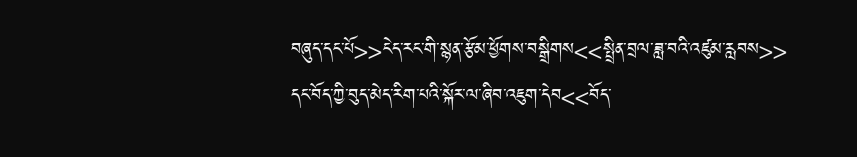བཞུད་དང་པོ>>ངེད་རང་གི་སྙན་རྩོམ་ཕྱོགས་བསྒྲིགས<<སྤྲིན་བྲལ་ཟླ་བའི་འཛུམ་རླབས>>
དང་བོད་ཀྱི་བུད་མེད་རིག་པའི་སྐོར་ལ་ཞིབ་འཇུག་དེབ<<བོད་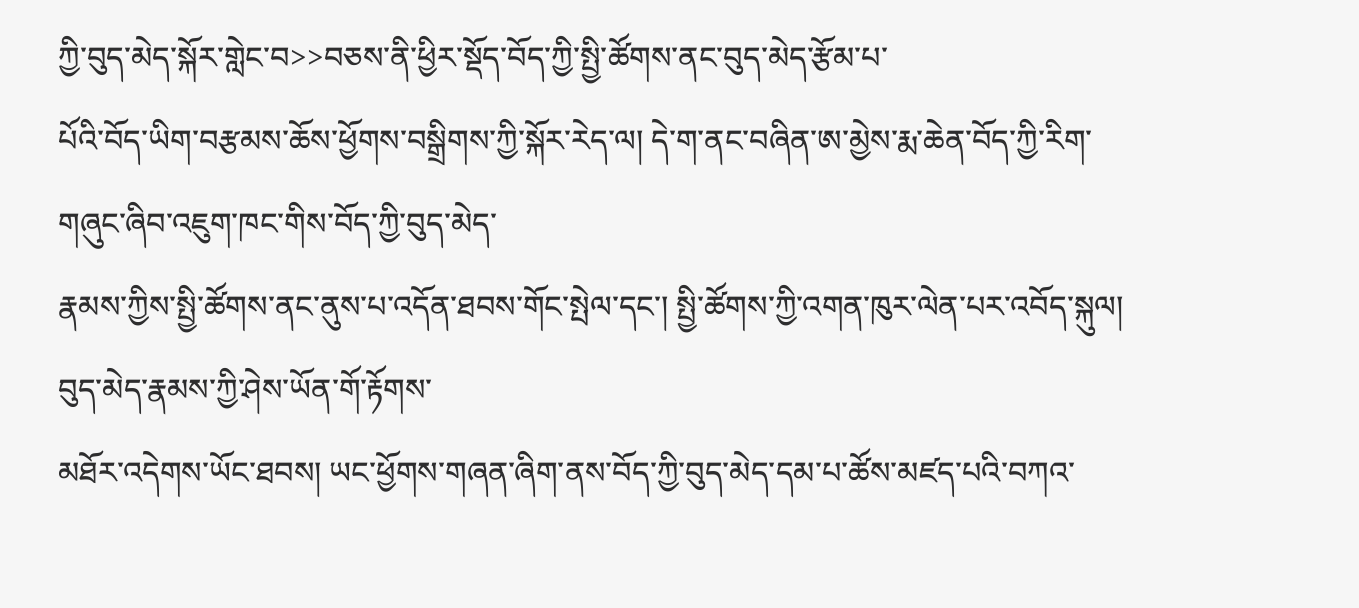ཀྱི་བུད་མེད་སྐོར་གླེང་བ>>བཅས་ནི་ཕྱིར་སྡོད་བོད་ཀྱི་སྤྱི་ཚོགས་ནང་བུད་མེད་རྩོམ་པ་
པོའི་བོད་ཡིག་བརྩམས་ཆོས་ཕྱོགས་བསྒྲིགས་ཀྱི་སྐོར་རེད་ལ། དེ་ག་ནང་བཞིན་ཨ་མྱེས་རྨ་ཆེན་བོད་ཀྱི་རིག་གཞུང་ཞིབ་འཇུག་ཁང་གིས་བོད་ཀྱི་བུད་མེད་
རྣམས་ཀྱིས་སྤྱི་ཚོགས་ནང་ནུས་པ་འདོན་ཐབས་གོང་སྤེལ་དང་། སྤྱི་ཚོགས་ཀྱི་འགན་ཁུར་ལེན་པར་འབོད་སྐུལ། བུད་མེད་རྣམས་ཀྱི་ཤེས་ཡོན་གོ་རྟོགས་
མཐོར་འདེགས་ཡོང་ཐབས། ཡང་ཕྱོགས་གཞན་ཞིག་ནས་བོད་ཀྱི་བུད་མེད་དམ་པ་ཚོས་མཛད་པའི་བཀའ་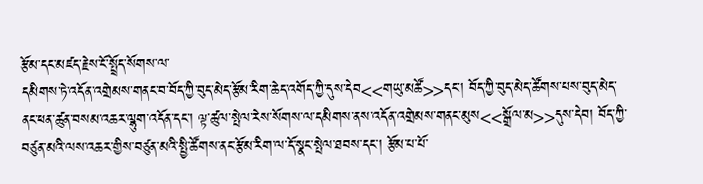རྩོམ་དང་མཛད་རྗེས་ངོ་སྤྲོད་སོགས་ལ་
དམིགས་ཏེ་འདོན་འགྲེམས་གནང་བ་བོད་ཀྱི་བུད་མེད་རྩོམ་རིག་ཆེད་འགོད་ཀྱི་དུས་དེབ<<གཡུ་མཚོ>>དང་། བོད་ཀྱི་བུད་མེད་ཚོགས་པས་བུད་མེད་
ནང་ཕན་ཚུན་བསམ་འཆར་ལྷུག་འདོན་དང་། ལྟ་ཚུལ་སྤེལ་རེས་སོགས་ལ་དམིགས་ནས་འདོན་འགྲེམས་གནང་མུས<<སྒྲོལ་མ>>དུས་དེབ། བོད་ཀྱི་
བཙུན་མའི་ལས་འཆར་གྱིས་བཙུན་མའི་སྤྱི་ཚོགས་ནང་རྩོམ་རིག་ལ་དོ་སྣང་སྤེལ་ཐབས་དང་། རྩོམ་པ་པོ་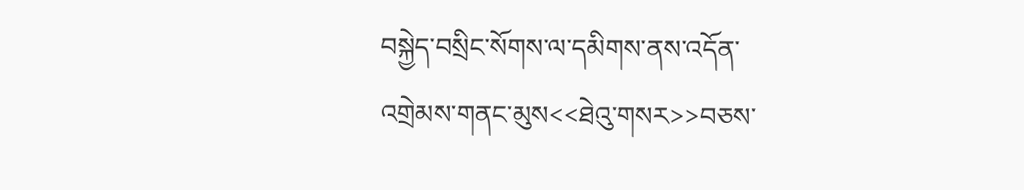བསྐྱེད་བསྲིང་སོགས་ལ་དམིགས་ནས་འདོན་
འགྲེམས་གནང་མུས<<ཐེའུ་གསར>>བཅས་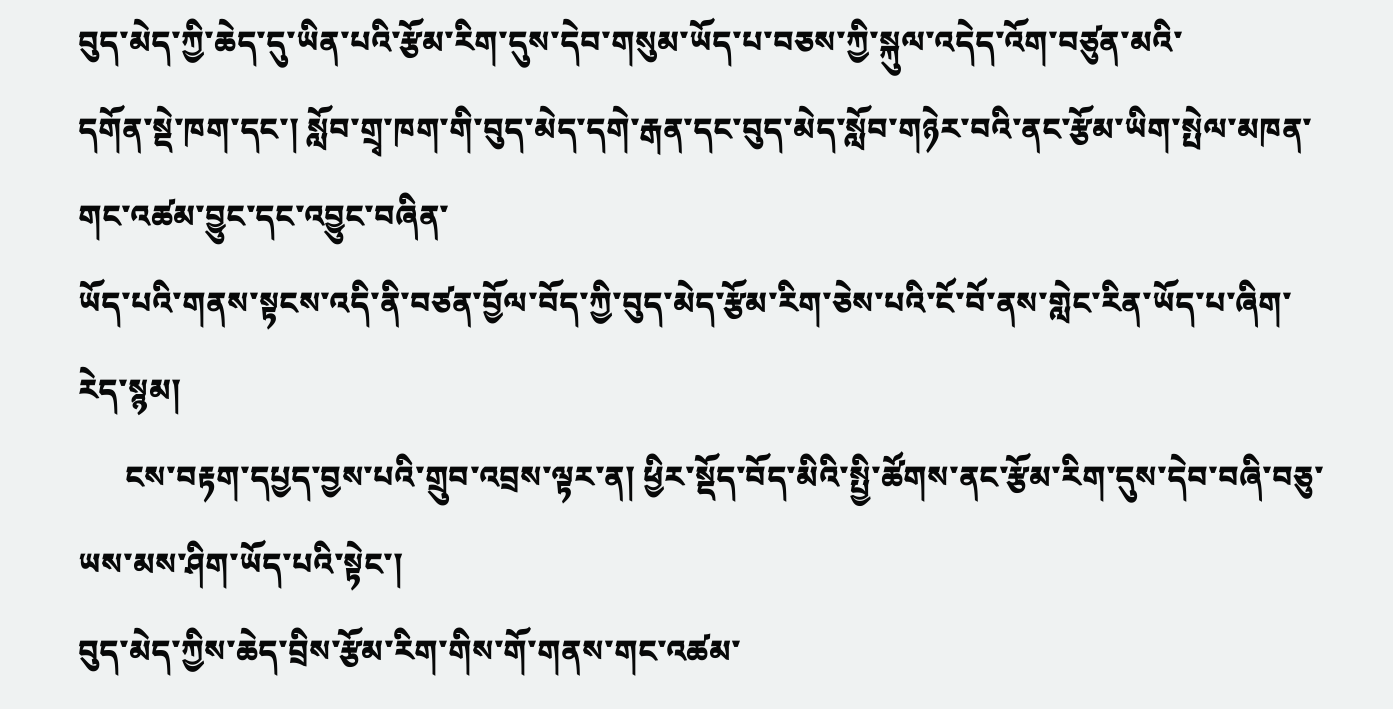བུད་མེད་ཀྱི་ཆེད་དུ་ཡིན་པའི་རྩོམ་རིག་དུས་དེབ་གསུམ་ཡོད་པ་བཅས་ཀྱི་སྐུལ་འདེད་འོག་བཙུན་མའི་
དགོན་སྡེ་ཁག་དང་། སློབ་གྲྭ་ཁག་གི་བུད་མེད་དགེ་རྒན་དང་བུད་མེད་སློབ་གཉེར་བའི་ནང་རྩོམ་ཡིག་སྤེལ་མཁན་གང་འཚམ་བྱུང་དང་འབྱུང་བཞིན་
ཡོད་པའི་གནས་སྟངས་འདི་ནི་བཙན་བྱོལ་བོད་ཀྱི་བུད་མེད་རྩོམ་རིག་ཅེས་པའི་ངོ་བོ་ནས་གླེང་རིན་ཡོད་པ་ཞིག་རེད་སྙམ།
      ངས་བརྟག་དཔྱད་བྱས་པའི་གྲུབ་འབྲས་ལྟར་ན། ཕྱིར་སྡོད་བོད་མིའི་སྤྱི་ཚོགས་ནང་རྩོམ་རིག་དུས་དེབ་བཞི་བཅུ་ཡས་མས་ཤིག་ཡོད་པའི་སྟེང་།
བུད་མེད་ཀྱིས་ཆེད་བྲིས་རྩོམ་རིག་གིས་གོ་གནས་གང་འཚམ་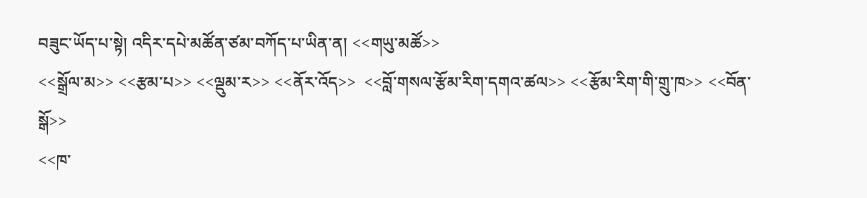བཟུང་ཡོད་པ་སྟེ། འདིར་དཔེ་མཚོན་ཙམ་བཀོད་པ་ཡིན་ན། <<གཡུ་མཚོ>>
<<སྒྲོལ་མ>> <<རྩམ་པ>> <<ལྡུམ་ར>> <<ནོར་འོད>>  <<བློ་གསལ་རྩོམ་རིག་དགའ་ཚལ>> <<རྩོམ་རིག་གི་གྲུ་ཁ>> <<བོན་སྒོ>>
<<ཁ་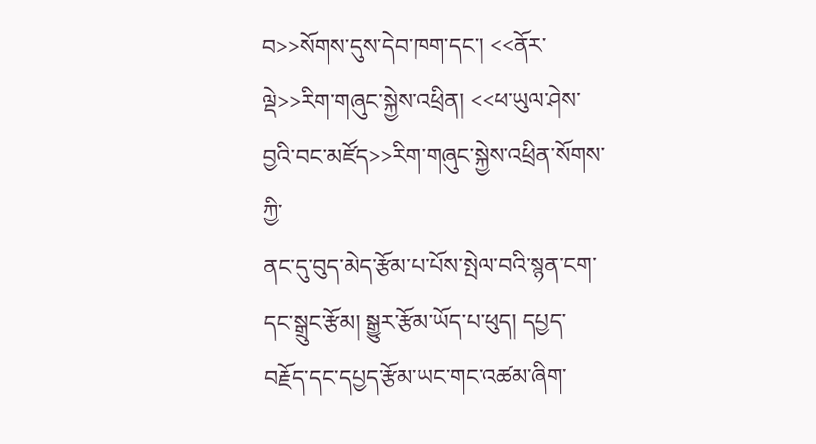བ>>སོགས་དུས་དེབ་ཁག་དང་། <<ནོར་ལྡེ>>རིག་གཞུང་སྐྱེས་འཕྲིན། <<ཕ་ཡུལ་ཤེས་བྱའི་བང་མཛོད>>རིག་གཞུང་སྐྱེས་འཕྲིན་སོགས་ཀྱི་
ནང་དུ་བུད་མེད་རྩོམ་པ་པོས་སྤེལ་བའི་སྙན་ངག་དང་སྒྲུང་རྩོམ། སྒྱུར་རྩོམ་ཡོད་པ་ཕུད། དཔྱད་བརྗོད་དང་དཔྱད་རྩོམ་ཡང་གང་འཚམ་ཞིག་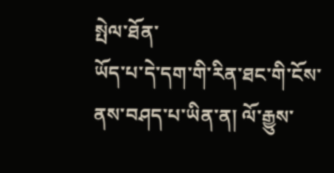སྤེལ་ཐོན་
ཡོད་པ་དེ་དག་གི་རིན་ཐང་གི་ངོས་ནས་བཤད་པ་ཡིན་ན། ལོ་རྒྱུས་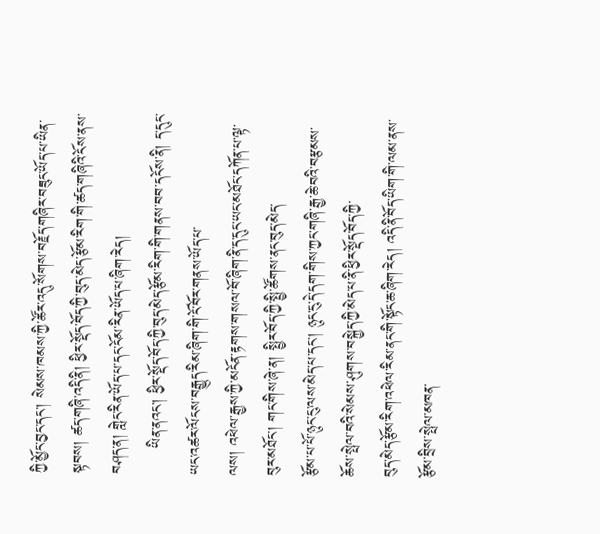ཀྱི་མྱོང་བྱང་དང་། སེམས་ཁམས་ཀྱི་ཚོར་འདུ་སོགས་བརྗོད་གཞིར་བཟུང་ཡོད་པ་ཡིན་
སྟབས། ཚད་གཞི་འདི་ནི། ཕྱིར་སྡོད་བོད་ཀྱི་བུད་མེད་རྩོམ་རིག་གི་ཚད་གཞིའི་ངོས་ནས་བཤད་ན། གླེང་རིན་ཡོད་པ་དང་ངོམ་རིན་ཡོད་པ་ཞིག་རེད།
     ཡིན་ནའང་། ཕྱིར་སྡོད་བོད་ཀྱི་བུད་མེད་རྩོམ་རིག་གི་གནས་བབ་དངོས་ནི། ད་དུང་ཡང་འཚར་ལོངས་བརྒྱུད་རིམ་ཞིག་གི་ངོ་བོར་གནས་ཡོད་པ་
ལས། འཕེལ་རྒྱས་ཀྱི་མངོན་རྟགས་གསལ་བོ་ཞིག་ནི་ད་དུང་ཡང་མཐོང་དཀོན་པ་ལྟ་བུར་མཐོང་། གང་གིས་ཞེ་ན། སྤྱིར་བོད་ཀྱི་སྤྱི་ཚོགས་ནང་བུད་མེད་
རྩོམ་པ་པོ་ཉུང་ངུ་ལས་མེད་པ་དང་། ཉུང་ངུ་དེ་དག་གིས་ཀྱང་གཞི་རྒྱ་ཆེ་བའི་བརྩམས་ཆོས་སྤེལ་བའི་སེམས་ཤུགས་བསྐྱེད་ཀྱི་མེད་པ་ནི་ཕྱིར་སྡོད་བོད་ཀྱི་
བུད་མེད་རྩོམ་རིག་འཕེལ་རིམ་ནང་གི་སྟོང་ཆ་ཞིག་རེད། འདི་ནི་བོད་ཡིག་གི་ལམ་ནས་རྩོམ་བྲིས་སྤེལ་མཁན་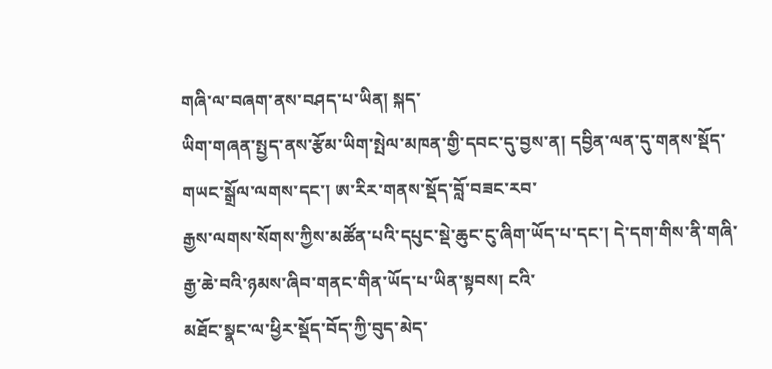གཞི་ལ་བཞག་ནས་བཤད་པ་ཡིན། སྐད་
ཡིག་གཞན་སྤྱད་ནས་རྩོམ་ཡིག་སྤེལ་མཁན་གྱི་དབང་དུ་བྱས་ན། དབྱིན་ལན་དུ་གནས་སྡོད་གཡང་སྒྲོལ་ལགས་དང་། ཨ་རིར་གནས་སྡོད་བློ་བཟང་རབ་
རྒྱས་ལགས་སོགས་ཀྱིས་མཚོན་པའི་དཔུང་སྡེ་ཆུང་ངུ་ཞིག་ཡོད་པ་དང་། དེ་དག་གིས་ནི་གཞི་རྒྱ་ཆེ་བའི་ཉམས་ཞིབ་གནང་གིན་ཡོད་པ་ཡིན་སྟབས། ངའི་
མཐོང་སྣང་ལ་ཕྱིར་སྡོད་བོད་ཀྱི་བུད་མེད་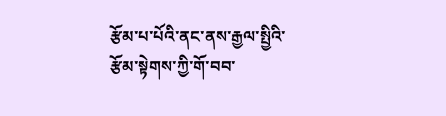རྩོམ་པ་པོའི་ནང་ནས་རྒྱལ་སྤྱིའི་རྩོམ་སྟེགས་ཀྱི་གོ་བབ་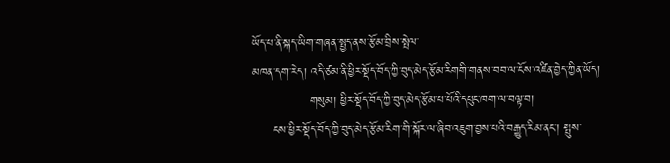ཡོད་པ་ནི་སྐད་ཡིག་གཞན་སྤྱད་ནས་རྩོམ་བྲིས་སྤེལ་
མཁན་དག་རེད། འདི་ཙམ་ནི་ཕྱིར་སྡོད་བོད་ཀྱི་བུད་མེད་རྩོམ་རིགགི་གནས་བབ་ལ་ངོས་འཛིན་བྱེད་ཀྱིན་ཡོད།
              གསུམ། ཕྱིར་སྡོད་བོད་ཀྱི་བུད་མེད་རྩོམ་པ་པོའི་དཔུང་ཁག་ལ་བལྟ་བ།
     ངས་ཕྱིར་སྡོད་བོད་ཀྱི་བུད་མེད་རྩོམ་རིག་གི་སྐོར་ལ་ཞིབ་འཇུག་བྱས་པའི་བརྒྱུད་རིམ་ནང་། སྤུས་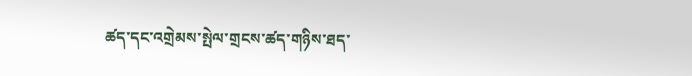ཚད་དང་འགྲེམས་སྤེལ་གྲངས་ཚད་གཉིས་ཐད་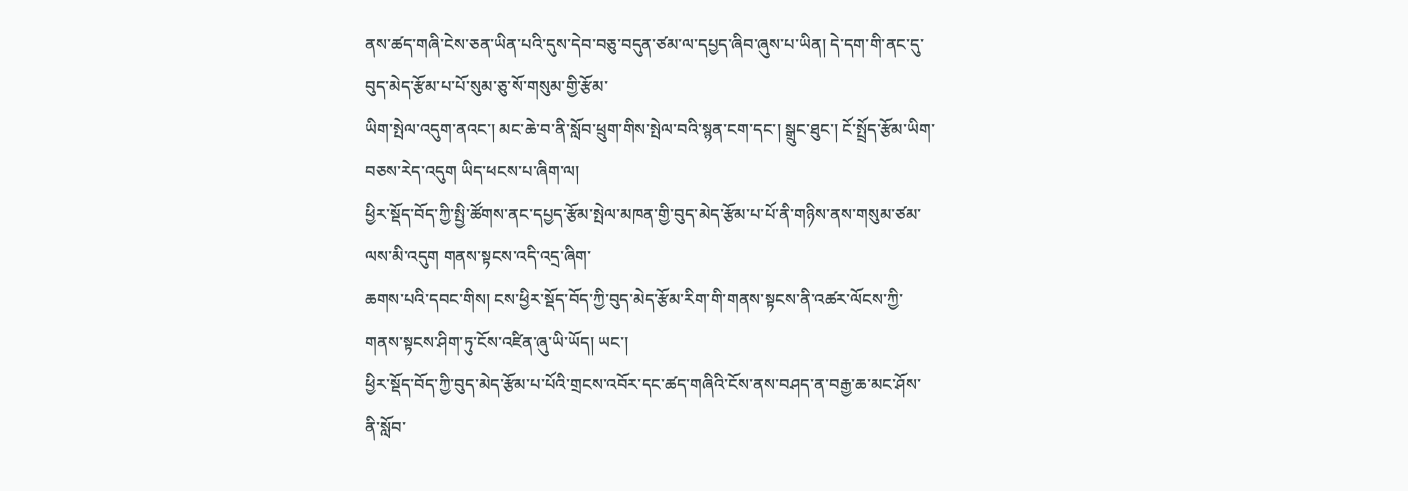ནས་ཚད་གཞི་ངེས་ཅན་ཡིན་པའི་དུས་དེབ་བཅུ་བདུན་ཙམ་ལ་དཔྱད་ཞིབ་ཞུས་པ་ཡིན། དེ་དག་གི་ནང་དུ་བུད་མེད་རྩོམ་པ་པོ་སུམ་ཅུ་སོ་གསུམ་གྱི་རྩོམ་
ཡིག་སྤེལ་འདུག་ནའང་། མང་ཆེ་བ་ནི་སློབ་ཕྲུག་གིས་སྤེལ་བའི་སྙན་ངག་དང་། སྒྲུང་ཐུང་། ངོ་སྤྲོད་རྩོམ་ཡིག་བཅས་རེད་འདུག ཡིད་ཕངས་པ་ཞིག་ལ།
ཕྱིར་སྡོད་བོད་ཀྱི་སྤྱི་ཚོགས་ནང་དཔྱད་རྩོམ་སྤེལ་མཁན་གྱི་བུད་མེད་རྩོམ་པ་པོ་ནི་གཉིས་ནས་གསུམ་ཙམ་ལས་མི་འདུག གནས་སྟངས་འདི་འདྲ་ཞིག་
ཆགས་པའི་དབང་གིས། ངས་ཕྱིར་སྡོད་བོད་ཀྱི་བུད་མེད་རྩོམ་རིག་གི་གནས་སྟངས་ནི་འཚར་ལོངས་ཀྱི་གནས་སྟངས་ཤིག་ཏུ་ངོས་འཛིན་ཞུ་ཡི་ཡོད། ཡང་།
ཕྱིར་སྡོད་བོད་ཀྱི་བུད་མེད་རྩོམ་པ་པོའི་གྲངས་འབོར་དང་ཚད་གཞིའི་ངོས་ནས་བཤད་ན་བརྒྱ་ཆ་མང་ཤོས་ནི་སློབ་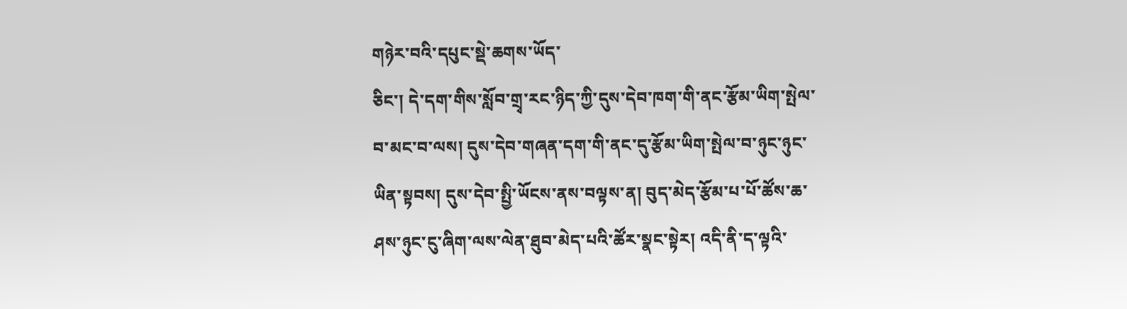གཉེར་བའི་དཔུང་སྡེ་ཆགས་ཡོད་
ཅིང་། དེ་དག་གིས་སློབ་གྲྭ་རང་ཉིད་ཀྱི་དུས་དེབ་ཁག་གི་ནང་རྩོམ་ཡིག་སྤེལ་བ་མང་བ་ལས། དུས་དེབ་གཞན་དག་གི་ནང་དུ་རྩོམ་ཡིག་སྤེལ་བ་ཉུང་ཉུང་
ཡིན་སྟབས། དུས་དེབ་སྤྱི་ཡོངས་ནས་བལྟས་ན། བུད་མེད་རྩོམ་པ་པོ་ཚོས་ཆ་ཤས་ཉུང་ངུ་ཞིག་ལས་ལེན་ཐུབ་མེད་པའི་ཚོར་སྣང་སྟེར། འདི་ནི་ད་ལྟའི་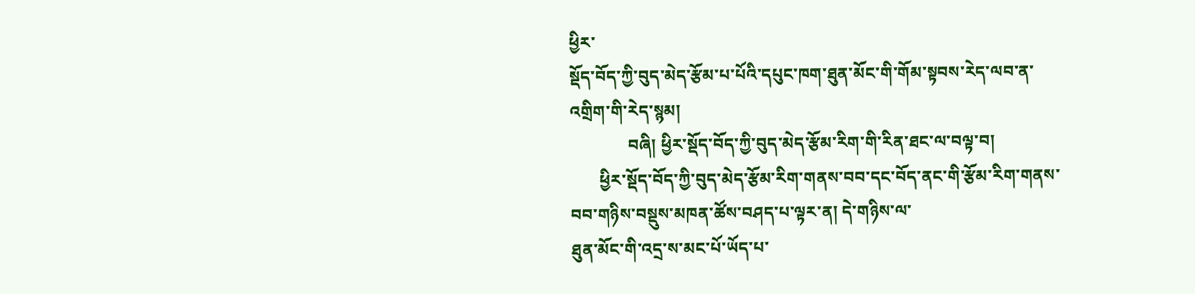ཕྱིར་
སྡོད་བོད་ཀྱི་བུད་མེད་རྩོམ་པ་པོའི་དཔུང་ཁག་ཐུན་མོང་གི་གོམ་སྟབས་རེད་ལབ་ན་འགྲིག་གི་རེད་སྙམ།
              བཞི། ཕྱིར་སྡོད་བོད་ཀྱི་བུད་མེད་རྩོམ་རིག་གི་རིན་ཐང་ལ་བལྟ་བ།
       ཕྱིར་སྡོད་བོད་ཀྱི་བུད་མེད་རྩོམ་རིག་གནས་བབ་དང་བོད་ནང་གི་རྩོམ་རིག་གནས་བབ་གཉིས་བསྡུས་མཁན་ཚོས་བཤད་པ་ལྟར་ན། དེ་གཉིས་ལ་
ཐུན་མོང་གི་འདྲ་ས་མང་པོ་ཡོད་པ་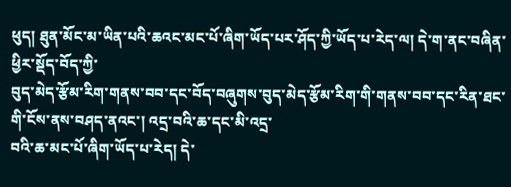ཕུད། ཐུན་མོང་མ་ཡིན་པའི་ཆའང་མང་པོ་ཞིག་ཡོད་པར་ཤོད་ཀྱི་ཡོད་པ་རེད་ལ། དེ་ག་ནང་བཞིན་ཕྱིར་སྡོད་བོད་ཀྱི་
བུད་མེད་རྩོམ་རིག་གནས་བབ་དང་བོད་བཞུགས་བུད་མེད་རྩོམ་རིག་གི་གནས་བབ་དང་རིན་ཐང་གི་ངོས་ནས་བཤད་ནའང་། འདྲ་བའི་ཆ་དང་མི་འདྲ་
བའི་ཆ་མང་པོ་ཞིག་ཡོད་པ་རེད། དེ་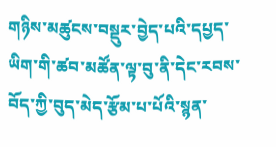གཉིས་མཚུངས་བསྡུར་བྱེད་པའི་དཔྱད་ཡིག་གི་ཚབ་མཚོན་ལྟ་བུ་ནི་དེང་རབས་བོད་ཀྱི་བུད་མེད་རྩོམ་པ་པོའི་སྙན་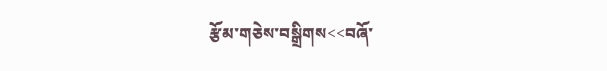རྩོམ་གཅེས་བསྒྲིགས<<བཞོ་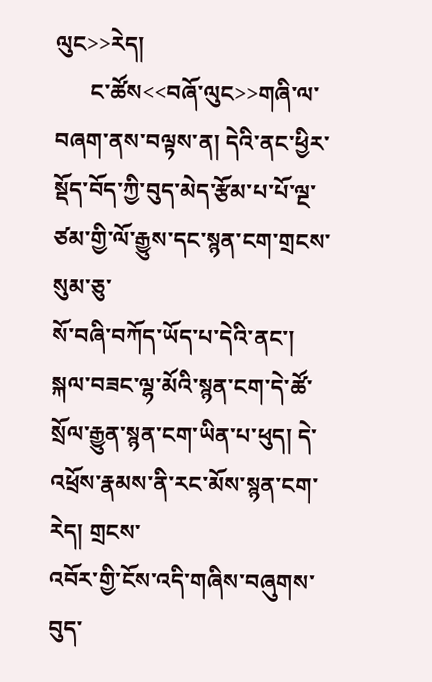ལུང>>རེད།
      ང་ཚོས<<བཞོ་ལུང>>གཞི་ལ་བཞག་ནས་བལྟས་ན། དེའི་ནང་ཕྱིར་སྡོད་བོད་ཀྱི་བུད་མེད་རྩོམ་པ་པོ་ལྔ་ཙམ་གྱི་ལོ་རྒྱུས་དང་སྙན་ངག་གྲངས་སུམ་ཅུ་
སོ་བཞི་བཀོད་ཡོད་པ་དེའི་ནང་། སྐལ་བཟང་ལྷ་མོའི་སྙན་ངག་དེ་ཚོ་སྲོལ་རྒྱུན་སྙན་ངག་ཡིན་པ་ཕུད། དེ་འཕྲོས་རྣམས་ནི་རང་མོས་སྙན་ངག་རེད། གྲངས་
འབོར་གྱི་ངོས་འདི་གཞིས་བཞུགས་བུད་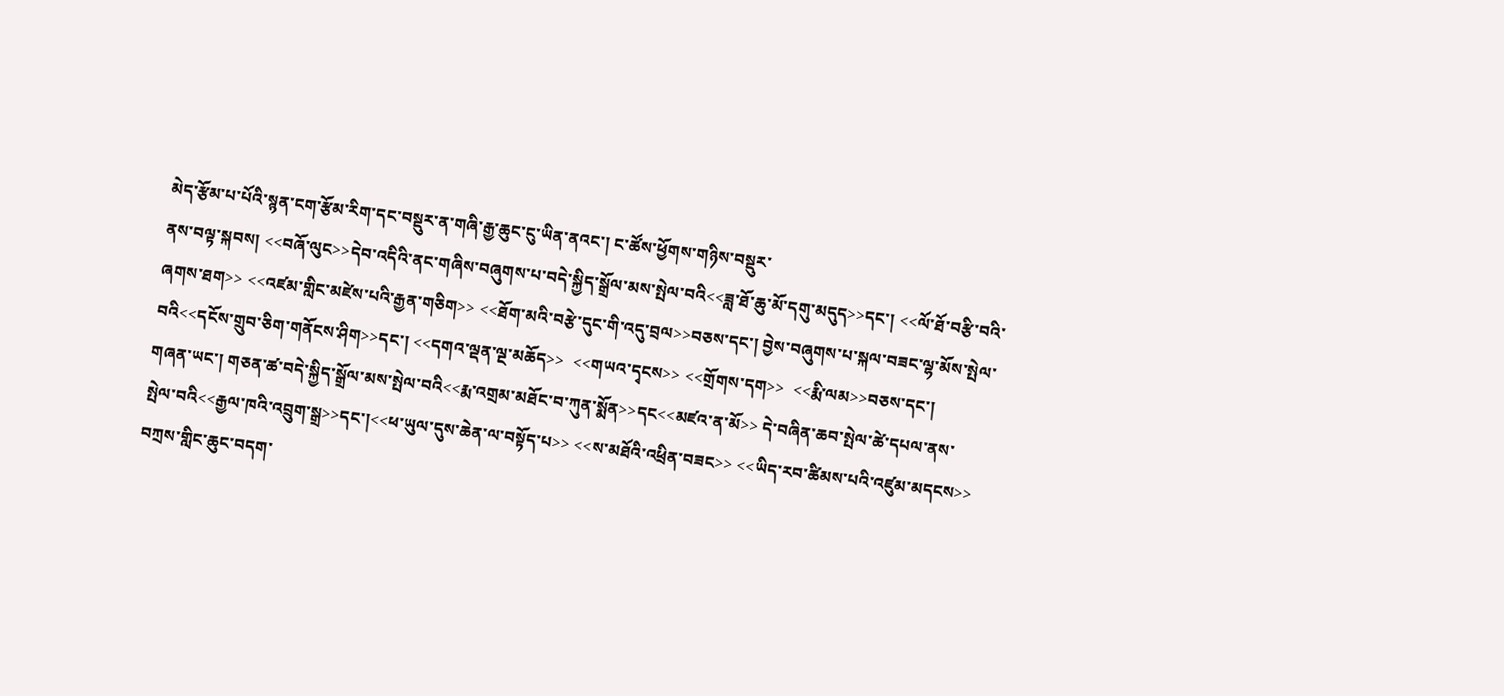མེད་རྩོམ་པ་པོའི་སྙན་ངག་རྩོམ་རིག་དང་བསྡུར་ན་གཞི་རྒྱ་ཆུང་ངུ་ཡིན་ནའང་། ང་ཚོས་ཕྱོགས་གཉིས་བསྡུར་
ནས་བལྟ་སྐབས། <<བཞོ་ལུང>>དེབ་འདིའི་ནང་གཞིས་བཞུགས་པ་བདེ་སྐྱིད་སྒྲོལ་མས་སྤེལ་བའི<<ཟླ་ཐོ་ཆུ་མོ་དགུ་མདུད>>དང་། <<ལོ་ཐོ་བརྩི་བའི་
ཞགས་ཐག>> <<འཛམ་གླིང་མཛེས་པའི་རྒྱན་གཅིག>> <<ཐོག་མའི་བརྩེ་དུང་གི་འདུ་བྲལ>>བཅས་དང་། བྱེས་བཞུགས་པ་སྐལ་བཟང་ལྷ་མོས་སྤེལ་
བའི<<དངོས་གྲུབ་ཅིག་གནོངས་ཤིག>>དང་། <<དགའ་ལྡན་ལྔ་མཆོད>>  <<གཡའ་དྭངས>> <<གྲོགས་དག>>  <<རྨི་ལམ>>བཅས་དང་།
གཞན་ཡང་། གཅན་ཚ་བདེ་སྐྱིད་སྒྲོལ་མས་སྤེལ་བའི<<རྨ་འགྲམ་མཐོང་བ་ཀུན་སྨོན>>དང<<མཛའ་ན་མོ>> དེ་བཞིན་ཆབ་སྤེལ་ཚེ་དཔལ་ནས་
སྤེལ་བའི<<རྒྱལ་ཁའི་འབྲུག་སྒྲ>>དང་།<<ཕ་ཡུལ་དུས་ཆེན་ལ་བསྟོད་པ>> <<ས་མཐོའི་འཕྲིན་བཟང>> <<ཡིད་རབ་ཚིམས་པའི་འཛུམ་མདངས>>
བཀྲས་གླིང་ཆུང་བདག་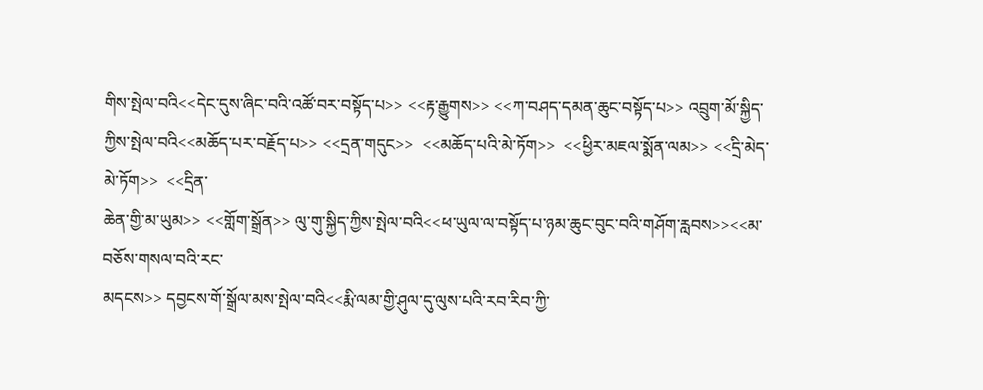གིས་སྤེལ་བའི<<དེང་དུས་ཞིང་བའི་འཚོ་བར་བསྟོད་པ>> <<རྟ་རྒྱུགས>> <<ཀ་བཤད་དམན་ཆུང་བསྟོད་པ>> འབྲུག་མོ་སྐྱིད་
ཀྱིས་སྤེལ་བའི<<མཆོད་པར་བརྗོད་པ>> <<དྲན་གདུང>>  <<མཆོད་པའི་མེ་ཏོག>>  <<ཕྱིར་མཇལ་སྨོན་ལམ>> <<དྲི་མེད་མེ་ཏོག>>  <<དྲིན་
ཆེན་གྱི་མ་ཡུམ>> <<གློག་སྒྲོན>> ལུ་གུ་སྐྱིད་ཀྱིས་སྤེལ་བའི<<ཕ་ཡུལ་ལ་བསྟོད་པ་ཉམ་ཆུང་བུང་བའི་གཤོག་རླབས>><<མ་བཅོས་གསལ་བའི་རང་
མདངས>> དབྱངས་གོ་སྒྲོལ་མས་སྤེལ་བའི<<རྨི་ལམ་གྱི་ཤུལ་དུ་ལུས་པའི་རབ་རིབ་ཀྱི་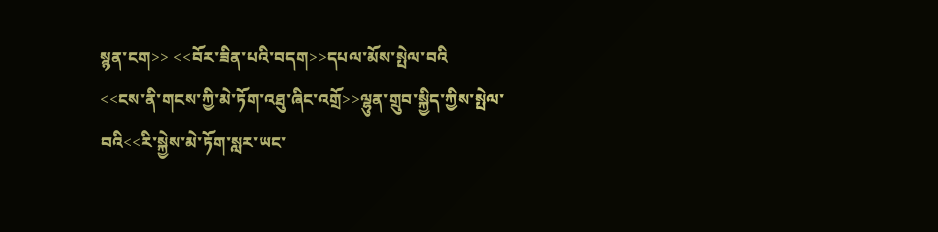སྙན་ངག>> <<བོར་ཟིན་པའི་བདག>>དཔལ་མོས་སྤེལ་བའི
<<ངས་ནི་གངས་ཀྱི་མེ་ཏོག་འཐུ་ཞིང་འགྲོ>>ལྷུན་གྲུབ་སྐྱིད་ཀྱིས་སྤེལ་བའི<<རི་སྐྱེས་མེ་ཏོག་སླར་ཡང་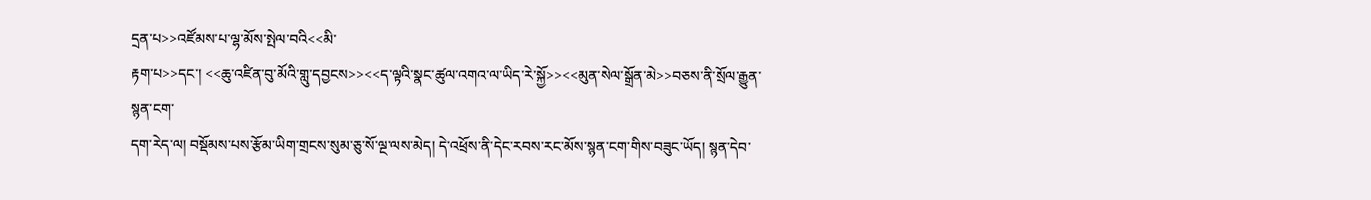དྲན་པ>>འཛོམས་པ་ལྷ་མོས་སྤེལ་བའི<<མི་
རྟག་པ>>དང་། <<ཆུ་འཛིན་བུ་མོའི་གླུ་དབྱངས>><<ད་ལྟའི་སྣང་ཚུལ་འགའ་ལ་ཡིད་རེ་སྐྱོ>><<མུན་སེལ་སྒྲོན་མེ>>བཅས་ནི་སྲོལ་རྒྱུན་སྙན་ངག་
དག་རེད་ལ། བསྡོམས་པས་རྩོམ་ཡིག་གྲངས་སུམ་ཅུ་སོ་ལྔ་ལས་མེད། དེ་འཕྲོས་ནི་དེང་རབས་རང་མོས་སྙན་ངག་གིས་བཟུང་ཡོད། སྙན་དེབ་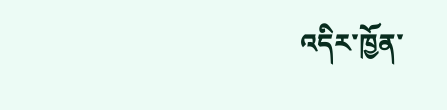འདིར་ཁྱོན་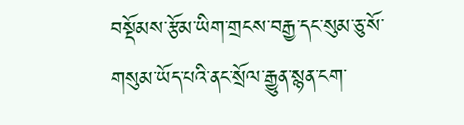བསྡོམས་རྩོམ་ཡིག་གྲངས་བརྒྱ་དང་སུམ་ཅུ་སོ་གསུམ་ཡོད་པའི་ནང་སྲོལ་རྒྱུན་སྙན་ངག་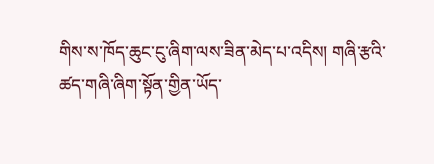གིས་ས་ཁོད་ཆུང་ངུ་ཞིག་ལས་ཟིན་མེད་པ་འདིས། གཞི་རྩའི་
ཚད་གཞི་ཞིག་སྟོན་གྱིན་ཡོད་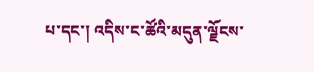པ་དང་། འདིས་ང་ཚོའི་མདུན་ལྗོངས་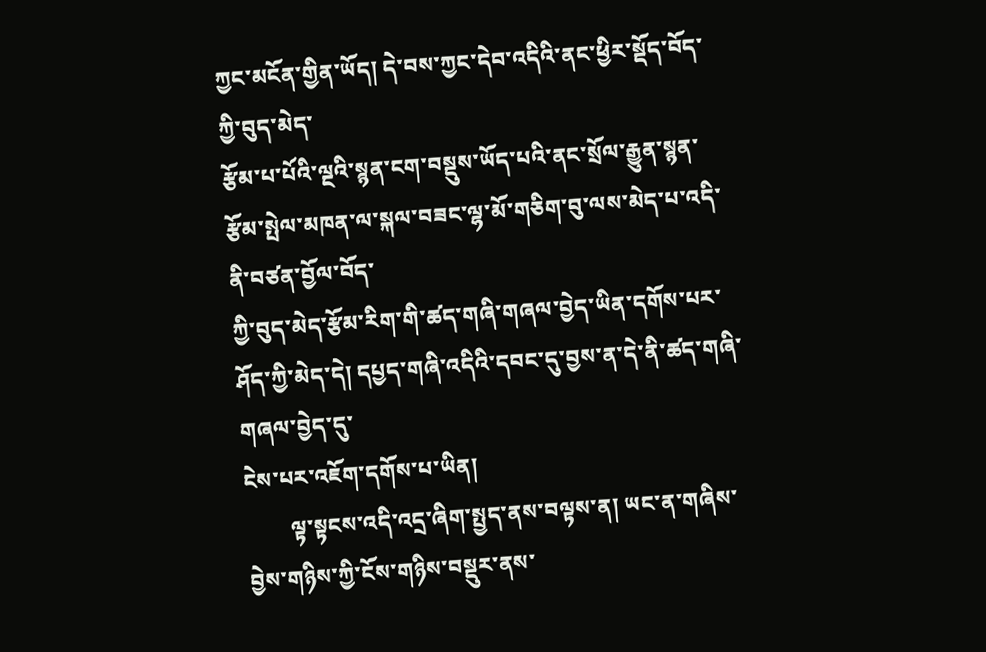ཀྱང་མངོན་གྱིན་ཡོད། དེ་བས་ཀྱང་དེབ་འདིའི་ནང་ཕྱིར་སྡོད་བོད་ཀྱི་བུད་མེད་
རྩོམ་པ་པོའི་ལྔའི་སྙན་ངག་བསྡུས་ཡོད་པའི་ནང་སྲོལ་རྒྱུན་སྙན་རྩོམ་སྤེལ་མཁན་ལ་སྐལ་བཟང་ལྷ་མོ་གཅིག་བུ་ལས་མེད་པ་འདི་ནི་བཙན་བྱོལ་བོད་
ཀྱི་བུད་མེད་རྩོམ་རིག་གི་ཚད་གཞི་གཞལ་བྱེད་ཡིན་དགོས་པར་ཤོད་ཀྱི་མེད་དེ། དཔྱད་གཞི་འདིའི་དབང་དུ་བྱས་ན་དེ་ནི་ཚད་གཞི་གཞལ་བྱེད་དུ་
ངེས་པར་འཇོག་དགོས་པ་ཡིན།
        ལྟ་སྟངས་འདི་འདྲ་ཞིག་སྤྱད་ནས་བལྟས་ན། ཡང་ན་གཞིས་བྱེས་གཉིས་ཀྱི་ངོས་གཉིས་བསྡུར་ནས་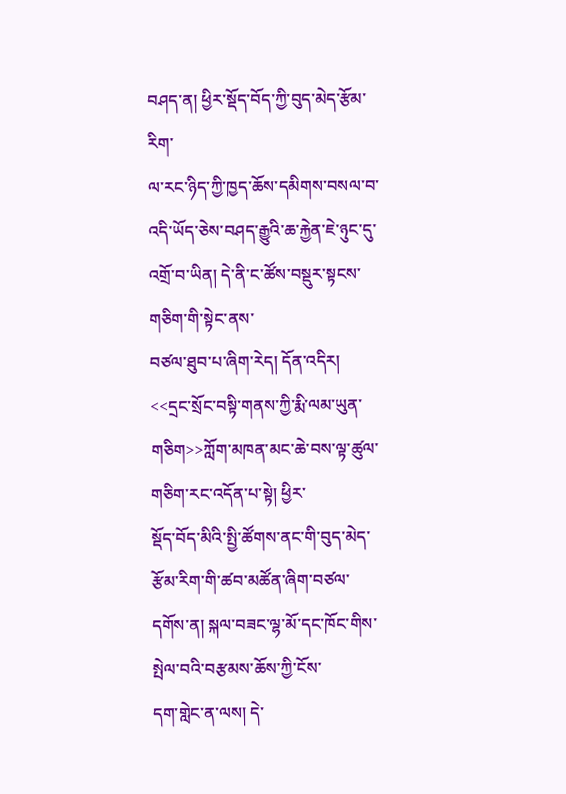བཤད་ན། ཕྱིར་སྡོད་བོད་ཀྱི་བུད་མེད་རྩོམ་རིག་
ལ་རང་ཉིད་ཀྱི་ཁྱད་ཆོས་དམིགས་བསལ་བ་འདི་ཡོད་ཅེས་བཤད་རྒྱུའི་ཆ་རྐྱེན་ཇེ་ཉུང་དུ་འགྲོ་བ་ཡིན། དེ་ནི་ང་ཚོས་བསྡུར་སྟངས་གཅིག་གི་སྟེང་ནས་
བཙལ་ཐུབ་པ་ཞིག་རེད། དོན་འདིར། <<དྲང་སྲོང་བསྟི་གནས་ཀྱི་རྨི་ལམ་ཡུན་གཅིག>>ཀློག་མཁན་མང་ཆེ་བས་ལྟ་ཚུལ་གཅིག་རང་འདོན་པ་སྟེ། ཕྱིར་
སྡོད་བོད་མིའི་སྤྱི་ཚོགས་ནང་གི་བུད་མེད་རྩོམ་རིག་གི་ཚབ་མཚོན་ཞིག་བཙལ་དགོས་ན། སྐལ་བཟང་ལྷ་མོ་དང་ཁོང་གིས་སྤེལ་བའི་བརྩམས་ཆོས་ཀྱི་ངོས་
དག་གླེང་ན་ལས། དེ་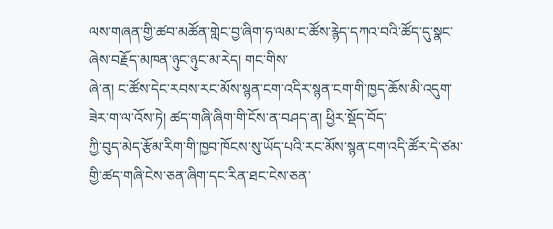ལས་གཞན་གྱི་ཚབ་མཚོན་གླེང་བྱ་ཞིག་ཧ་ལམ་ང་ཚོས་རྙེད་དཀའ་བའི་ཚོད་དུ་སྣང་ཞེས་བརྗོད་མཁན་ཉུང་ཉུང་མ་རེད། གང་གིས་
ཞེ་ན། ང་ཚོས་དེང་རབས་རང་མོས་སྙན་ངག་འདིར་སྙན་ངག་གི་ཁྱད་ཆོས་མི་འདུག་ཟེར་ག་ལ་འོས་ཏེ། ཚད་གཞི་ཞིག་གི་ངོས་ན་བཤད་ན། ཕྱིར་སྡོད་བོད་
ཀྱི་བུད་མེད་རྩོམ་རིག་གི་ཁྱབ་ཁོངས་སུ་ཡོད་པའི་རང་མོས་སྙན་ངག་འདི་ཚོར་དེ་ཙམ་གྱི་ཚད་གཞི་ངེས་ཅན་ཞིག་དང་རིན་ཐང་ངེས་ཅན་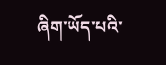ཞིག་ཡོད་པའི་